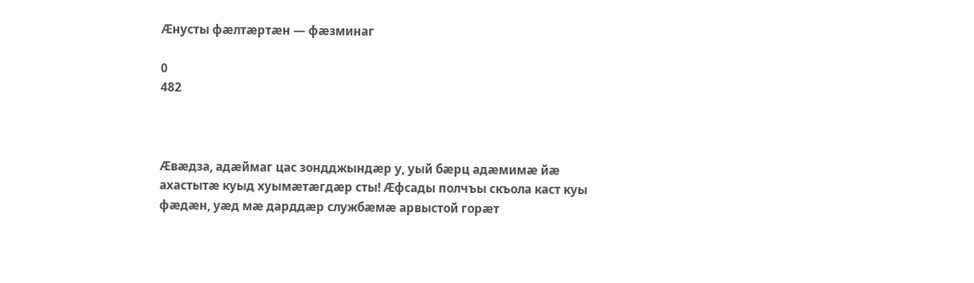Æнусты фæлтæртæн — фæзминаг

0
482



Æвæдза, адæймаг цас зондджындæр у, уый бæрц адæмимæ йæ ахастытæ куыд хуымæтæгдæр сты! Æфсады полчъы скъола каст куы фæдæн, уæд мæ дарддæр службæмæ арвыстой горæт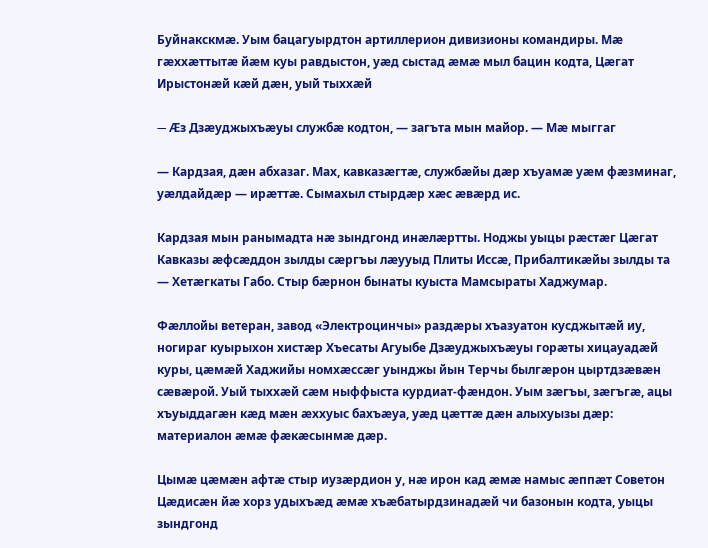Буйнакскмæ. Уым бацагуырдтон артиллерион дивизионы командиры. Мæ гæххæттытæ йæм куы равдыстон, уæд сыстад æмæ мыл бацин кодта, Цæгат Ирыстонæй кæй дæн, уый тыххæй

— Æз Дзæуджыхъæуы службæ кодтон, — загъта мын майор. — Мæ мыггаг

— Кардзая, дæн абхазаг. Мах, кавказæгтæ, службæйы дæр хъуамæ уæм фæзминаг, уæлдайдæр — ирæттæ. Сымахыл стырдæр хæс æвæрд ис.

Кардзая мын ранымадта нæ зындгонд инæлæртты. Ноджы уыцы рæстæг Цæгат Кавказы æфсæддон зылды сæргъы лæууыд Плиты Иссæ, Прибалтикæйы зылды та — Хетæгкаты Габо. Стыр бæрнон бынаты куыста Мамсыраты Хаджумар.

Фæллойы ветеран, завод «Электроцинчы» раздæры хъазуатон кусджытæй иу, ногираг куырыхон хистæр Хъесаты Агуыбе Дзæуджыхъæуы горæты хицауадæй куры, цæмæй Хаджийы номхæссæг уынджы йын Терчы былгæрон цыртдзæвæн сæвæрой. Уый тыххæй сæм ныффыста курдиат-фæндон. Уым зæгъы, зæгъгæ, ацы хъуыддагæн кæд мæн æххуыс бахъæуа, уæд цæттæ дæн алыхуызы дæр: материалон æмæ фæкæсынмæ дæр.

Цымæ цæмæн афтæ стыр иузæрдион у, нæ ирон кад æмæ намыс æппæт Советон Цæдисæн йæ хорз удыхъæд æмæ хъæбатырдзинадæй чи базонын кодта, уыцы зындгонд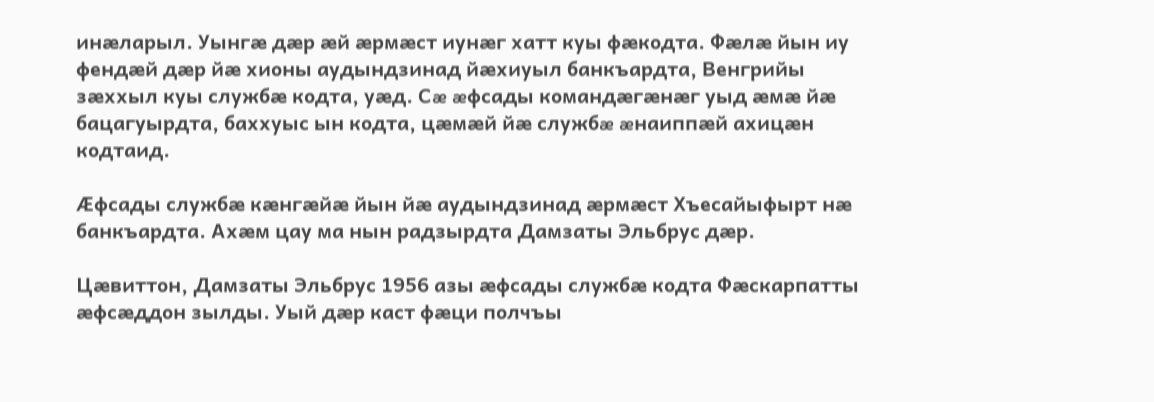инæларыл. Уынгæ дæр æй æрмæст иунæг хатт куы фæкодта. Фæлæ йын иу фендæй дæр йæ хионы аудындзинад йæхиуыл банкъардта, Венгрийы зæххыл куы службæ кодта, уæд. Сæ æфсады командæгæнæг уыд æмæ йæ бацагуырдта, баххуыс ын кодта, цæмæй йæ службæ æнаиппæй ахицæн кодтаид.

Æфсады службæ кæнгæйæ йын йæ аудындзинад æрмæст Хъесайыфырт нæ банкъардта. Ахæм цау ма нын радзырдта Дамзаты Эльбрус дæр.

Цæвиттон, Дамзаты Эльбрус 1956 азы æфсады службæ кодта Фæскарпатты æфсæддон зылды. Уый дæр каст фæци полчъы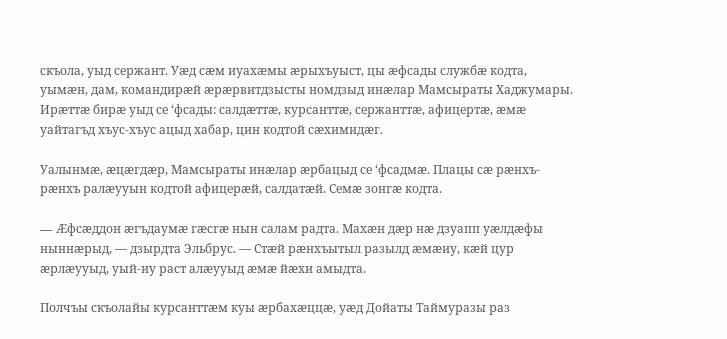скъола, уыд сержант. Уæд сæм иуахæмы æрыхъуыст, цы æфсады службæ кодта, уымæн, дам, командирæй æрæрвитдзысты номдзыд инæлар Мамсыраты Хаджумары. Ирæттæ бирæ уыд се ‘фсады: салдæттæ, курсанттæ, сержанттæ, афицертæ, æмæ уайтагъд хъус-хъус ацыд хабар, цин кодтой сæхимидæг.

Уалынмæ, æцæгдæр, Мамсыраты инæлар æрбацыд се ‘фсадмæ. Плацы сæ рæнхъ-рæнхъ ралæууын кодтой афицерæй, салдатæй. Семæ зонгæ кодта.

— Æфсæддон æгъдаумæ гæсгæ нын салам радта. Махæн дæр нæ дзуапп уæлдæфы ныннæрыд, — дзырдта Эльбрус. — Стæй рæнхъытыл разылд æмæиу, кæй цур æрлæууыд, уый-иу раст алæууыд æмæ йæхи амыдта.

Полчъы скъолайы курсанттæм куы æрбахæццæ, уæд Дойаты Таймуразы раз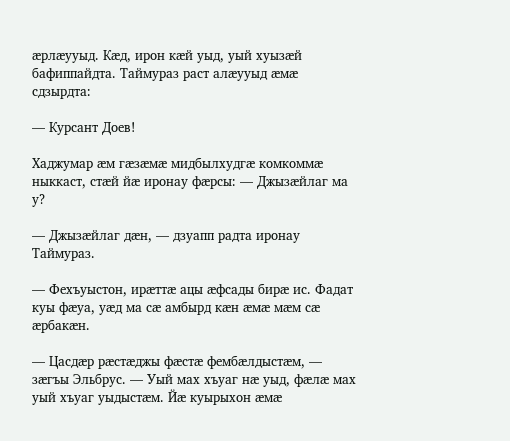æрлæууыд. Кæд, ирон кæй уыд, уый хуызæй бафиппайдта. Таймураз раст алæууыд æмæ сдзырдта:

— Курсант Доев!

Хаджумар æм гæзæмæ мидбылхудгæ комкоммæ ныккаст, стæй йæ иронау фæрсы: — Джызæйлаг ма у?

— Джызæйлаг дæн, — дзуапп радта иронау Таймураз.

— Фехъуыстон, ирæттæ ацы æфсады бирæ ис. Фадат куы фæуа, уæд ма сæ амбырд кæн æмæ мæм сæ æрбакæн.

— Цасдæр рæстæджы фæстæ фембæлдыстæм, — зæгъы Эльбрус. — Уый мах хъуаг нæ уыд, фæлæ мах уый хъуаг уыдыстæм. Йæ куырыхон æмæ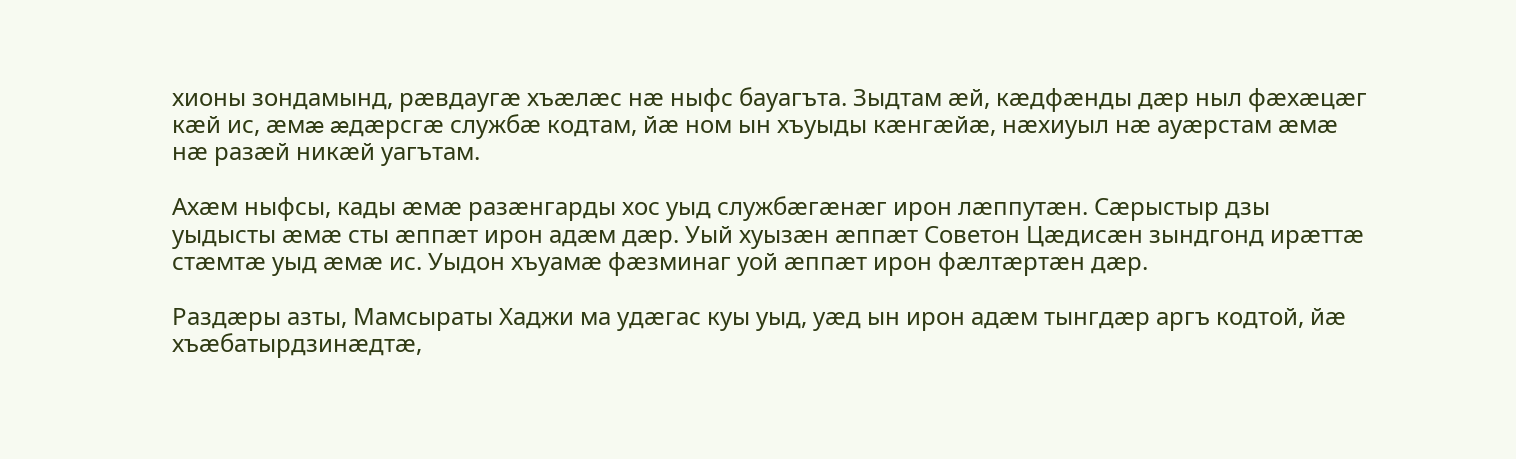хионы зондамынд, рæвдаугæ хъæлæс нæ ныфс бауагъта. Зыдтам æй, кæдфæнды дæр ныл фæхæцæг кæй ис, æмæ æдæрсгæ службæ кодтам, йæ ном ын хъуыды кæнгæйæ, нæхиуыл нæ ауæрстам æмæ нæ разæй никæй уагътам.

Ахæм ныфсы, кады æмæ разæнгарды хос уыд службæгæнæг ирон лæппутæн. Сæрыстыр дзы уыдысты æмæ сты æппæт ирон адæм дæр. Уый хуызæн æппæт Советон Цæдисæн зындгонд ирæттæ стæмтæ уыд æмæ ис. Уыдон хъуамæ фæзминаг уой æппæт ирон фæлтæртæн дæр.

Раздæры азты, Мамсыраты Хаджи ма удæгас куы уыд, уæд ын ирон адæм тынгдæр аргъ кодтой, йæ хъæбатырдзинæдтæ,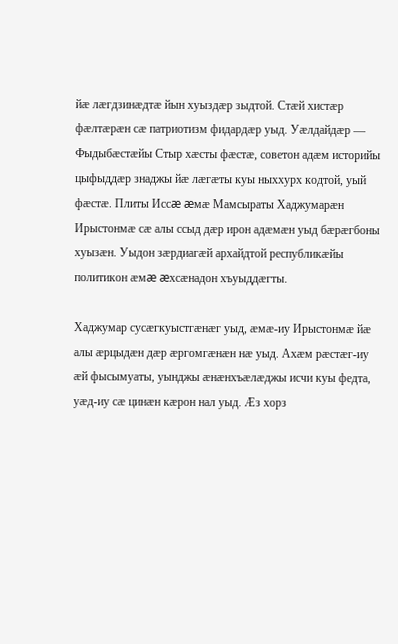йæ лæгдзинæдтæ йын хуыздæр зыдтой. Стæй хистæр фæлтæрæн сæ патриотизм фидардæр уыд. Уæлдайдæр — Фыдыбæстæйы Стыр хæсты фæстæ, советон адæм историйы цыфыддæр знаджы йæ лæгæты куы ныххурх кодтой, уый фæстæ. Плиты Иссæ æмæ Мамсыраты Хаджумарæн Ирыстонмæ сæ алы ссыд дæр ирон адæмæн уыд бæрæгбоны хуызæн. Уыдон зæрдиагæй архайдтой республикæйы политикон æмæ æхсæнадон хъуыддæгты.

Хаджумар сусæгкуыстгæнæг уыд, æмæ-иу Ирыстонмæ йæ алы æрцыдæн дæр æргомгæнæн нæ уыд. Ахæм рæстæг-иу æй фысымуаты, уынджы æнæнхъæлæджы исчи куы федта, уæд-иу сæ цинæн кæрон нал уыд. Æз хорз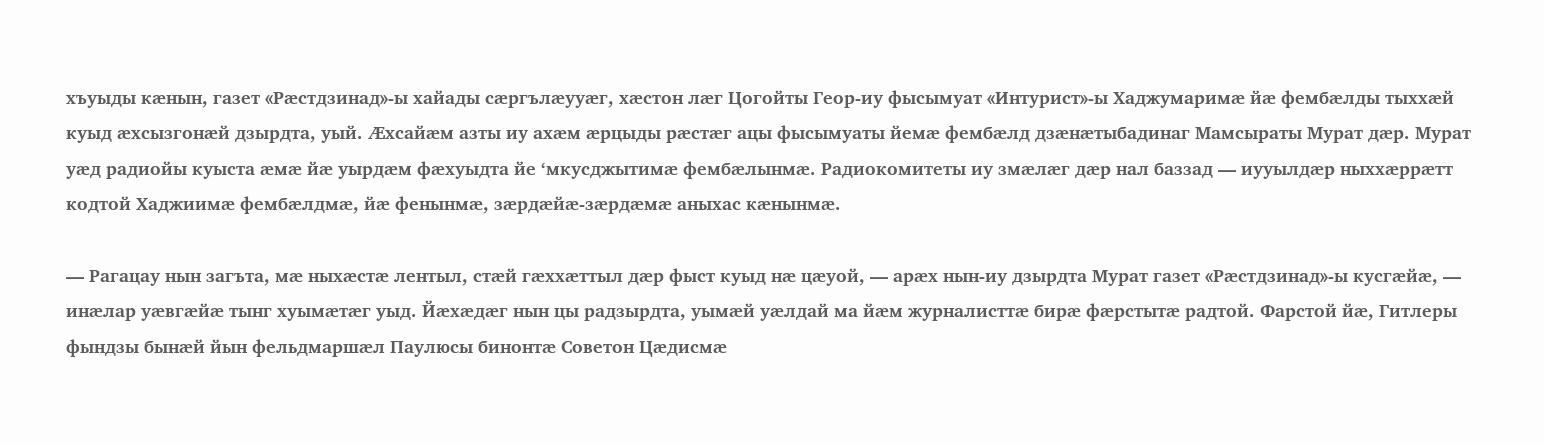хъуыды кæнын, газет «Рæстдзинад»-ы хайады сæргълæууæг, хæстон лæг Цогойты Геор-иу фысымуат «Интурист»-ы Хаджумаримæ йæ фембæлды тыххæй куыд æхсызгонæй дзырдта, уый. Æхсайæм азты иу ахæм æрцыды рæстæг ацы фысымуаты йемæ фембæлд дзæнæтыбадинаг Мамсыраты Мурат дæр. Мурат уæд радиойы куыста æмæ йæ уырдæм фæхуыдта йе ‘мкусджытимæ фембæлынмæ. Радиокомитеты иу змæлæг дæр нал баззад — иууылдæр ныххæррæтт кодтой Хаджиимæ фембæлдмæ, йæ фенынмæ, зæрдæйæ-зæрдæмæ аныхас кæнынмæ.

— Рагацау нын загъта, мæ ныхæстæ лентыл, стæй гæххæттыл дæр фыст куыд нæ цæуой, — арæх нын-иу дзырдта Мурат газет «Рæстдзинад»-ы кусгæйæ, — инæлар уæвгæйæ тынг хуымæтæг уыд. Йæхæдæг нын цы радзырдта, уымæй уæлдай ма йæм журналисттæ бирæ фæрстытæ радтой. Фарстой йæ, Гитлеры фындзы бынæй йын фельдмаршæл Паулюсы бинонтæ Советон Цæдисмæ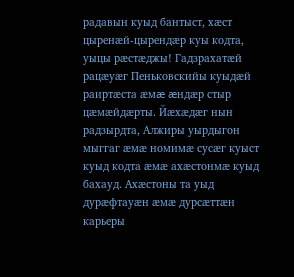радавын куыд бантыст, хæст цыренæй-цырендæр куы кодта, уыцы рæстæджы! Гадзрахатæй рацæуæг Пеньковскийы куыдæй раиртæста æмæ æндæр стыр цæмæйдæрты. Йæхæдæг нын радзырдта, Алжиры уырдыгон мыггаг æмæ номимæ сусæг куыст куыд кодта æмæ ахæстонмæ куыд бахауд. Ахæстоны та уыд дурæфтауæн æмæ дурсæттæн карьеры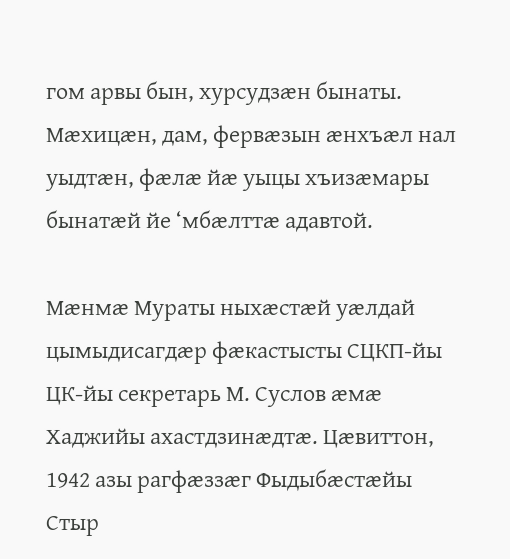гом арвы бын, хурсудзæн бынаты. Мæхицæн, дам, фервæзын æнхъæл нал уыдтæн, фæлæ йæ уыцы хъизæмары бынатæй йе ‘мбæлттæ адавтой.

Мæнмæ Мураты ныхæстæй уæлдай цымыдисагдæр фæкастысты СЦКП-йы ЦК-йы секретарь М. Суслов æмæ Хаджийы ахастдзинæдтæ. Цæвиттон, 1942 азы рагфæззæг Фыдыбæстæйы Стыр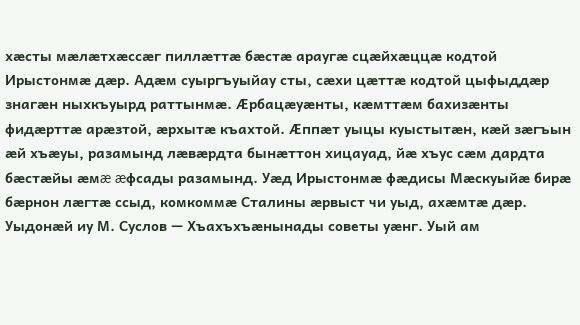хæсты мæлæтхæссæг пиллæттæ бæстæ араугæ сцæйхæццæ кодтой Ирыстонмæ дæр. Адæм суыргъуыйау сты, сæхи цæттæ кодтой цыфыддæр знагæн ныхкъуырд раттынмæ. Æрбацæуæнты, кæмттæм бахизæнты фидæрттæ арæзтой, æрхытæ къахтой. Æппæт уыцы куыстытæн, кæй зæгъын æй хъæуы, разамынд лæвæрдта бынæттон хицауад, йæ хъус сæм дардта бæстæйы æмæ æфсады разамынд. Уæд Ирыстонмæ фæдисы Мæскуыйæ бирæ бæрнон лæгтæ ссыд, комкоммæ Сталины æрвыст чи уыд, ахæмтæ дæр. Уыдонæй иу М. Суслов — Хъахъхъæнынады советы уæнг. Уый ам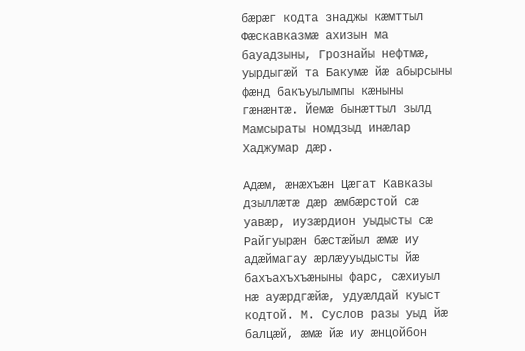бæрæг кодта знаджы кæмттыл Фæскавказмæ ахизын ма бауадзыны, Грознайы нефтмæ, уырдыгæй та Бакумæ йæ абырсыны фæнд бакъуылымпы кæныны гæнæнтæ. Йемæ бынæттыл зылд Мамсыраты номдзыд инæлар Хаджумар дæр.

Адæм, æнæхъæн Цæгат Кавказы дзыллæтæ дæр æмбæрстой сæ уавæр, иузæрдион уыдысты сæ Райгуырæн бæстæйыл æмæ иу адæймагау æрлæууыдысты йæ бахъахъхъæныны фарс, сæхиуыл нæ ауæрдгæйæ, удуæлдай куыст кодтой. М. Суслов разы уыд йæ балцæй, æмæ йæ иу æнцойбон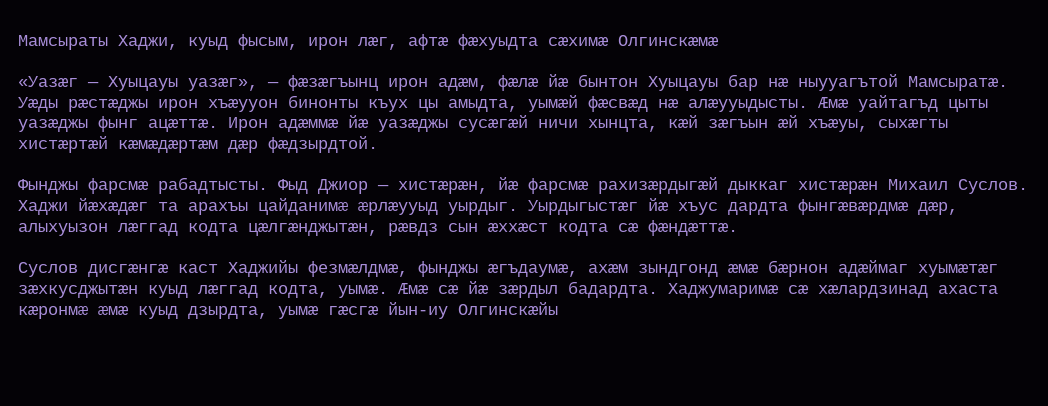Мамсыраты Хаджи, куыд фысым, ирон лæг, афтæ фæхуыдта сæхимæ Олгинскæмæ

«Уазæг — Хуыцауы уазæг», — фæзæгъынц ирон адæм, фæлæ йæ бынтон Хуыцауы бар нæ ныууагътой Мамсыратæ. Уæды рæстæджы ирон хъæууон бинонты къух цы амыдта, уымæй фæсвæд нæ алæууыдысты. Æмæ уайтагъд цыты уазæджы фынг ацæттæ. Ирон адæммæ йæ уазæджы сусæгæй ничи хынцта, кæй зæгъын æй хъæуы, сыхæгты хистæртæй кæмæдæртæм дæр фæдзырдтой.

Фынджы фарсмæ рабадтысты. Фыд Джиор — хистæрæн, йæ фарсмæ рахизæрдыгæй дыккаг хистæрæн Михаил Суслов. Хаджи йæхæдæг та арахъы цайданимæ æрлæууыд уырдыг. Уырдыгыстæг йæ хъус дардта фынгæвæрдмæ дæр, алыхуызон лæггад кодта цæлгæнджытæн, рæвдз сын æххæст кодта сæ фæндæттæ.

Суслов дисгæнгæ каст Хаджийы фезмæлдмæ, фынджы æгъдаумæ, ахæм зындгонд æмæ бæрнон адæймаг хуымæтæг зæхкусджытæн куыд лæггад кодта, уымæ. Æмæ сæ йæ зæрдыл бадардта. Хаджумаримæ сæ хæлардзинад ахаста кæронмæ æмæ куыд дзырдта, уымæ гæсгæ йын-иу Олгинскæйы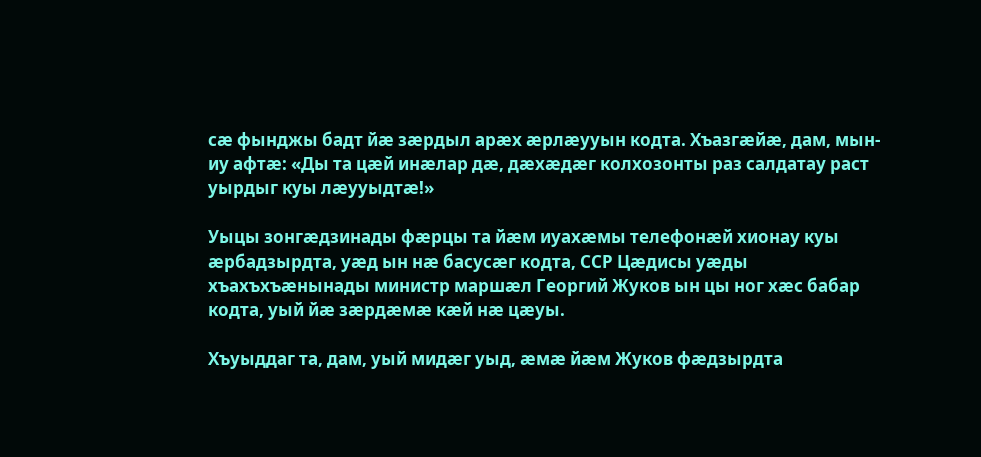сæ фынджы бадт йæ зæрдыл арæх æрлæууын кодта. Хъазгæйæ, дам, мын-иу афтæ: «Ды та цæй инæлар дæ, дæхæдæг колхозонты раз салдатау раст уырдыг куы лæууыдтæ!»

Уыцы зонгæдзинады фæрцы та йæм иуахæмы телефонæй хионау куы æрбадзырдта, уæд ын нæ басусæг кодта, ССР Цæдисы уæды хъахъхъæнынады министр маршæл Георгий Жуков ын цы ног хæс бабар кодта, уый йæ зæрдæмæ кæй нæ цæуы.

Хъуыддаг та, дам, уый мидæг уыд, æмæ йæм Жуков фæдзырдта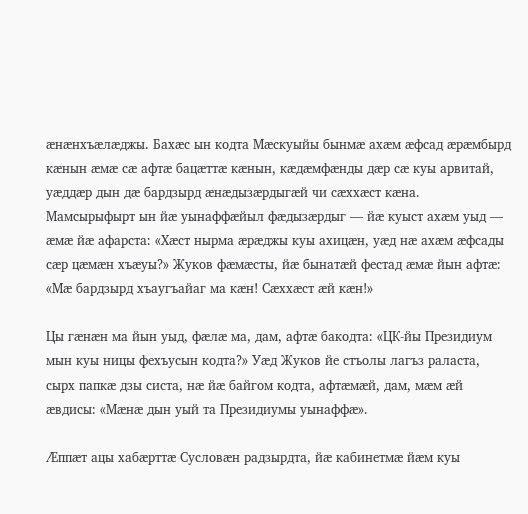æнæнхъæлæджы. Бахæс ын кодта Мæскуыйы бынмæ ахæм æфсад æрæмбырд кæнын æмæ сæ афтæ бацæттæ кæнын, кæдæмфæнды дæр сæ куы арвитай, уæддæр дын дæ бардзырд æнæдызæрдыгæй чи сæххæст кæна. Мамсырыфырт ын йæ уынаффæйыл фæдызæрдыг — йæ куыст ахæм уыд — æмæ йæ афарста: «Хæст нырма æрæджы куы ахицæн, уæд нæ ахæм æфсады сæр цæмæн хъæуы?» Жуков фæмæсты, йæ бынатæй фестад æмæ йын афтæ: «Мæ бардзырд хъаугъайаг ма кæн! Сæххæст æй кæн!»

Цы гæнæн ма йын уыд, фæлæ ма, дам, афтæ бакодта: «ЦК-йы Президиум мын куы ницы фехъусын кодта?» Уæд Жуков йе стъолы лагъз раласта, сырх папкæ дзы систа, нæ йæ байгом кодта, афтæмæй, дам, мæм æй æвдисы: «Мæнæ дын уый та Президиумы уынаффæ».

Æппæт ацы хабæрттæ Сусловæн радзырдта, йæ кабинетмæ йæм куы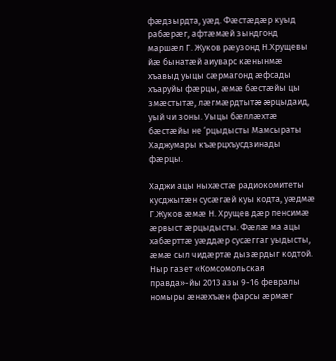фæдзырдта, уæд. Фæстæдæр куыд рабæрæг, афтæмæй зындгонд маршæл Г. Жуков рæузонд Н.Хрущевы йæ бынатæй аиуварс кæнынмæ хъавыд уыцы сæрмагонд æфсады хъаруйы фæрцы, æмæ бæстæйы цы змæстытæ, лæгмæрдтытæ æрцыдаид, уый чи зоны. Уыцы бæллæхтæ бæстæйы не ‘рцыдысты Мамсыраты Хаджумары къæрцхъусдзинады фæрцы.

Хаджи ацы ныхæстæ радиокомитеты кусджытæн сусæгæй куы кодта, уæдмæ Г.Жуков æмæ Н. Хрущев дæр пенсимæ æрвыст æрцыдысты. Фæлæ ма ацы хабæрттæ уæддæр сусæггаг уыдысты, æмæ сыл чидæртæ дызæрдыг кодтой. Ныр газет «Комсомольская правда»-йы 2013 азы 9-16 февралы номыры æнæхъæн фарсы æрмæг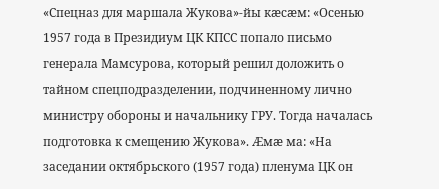«Спецназ для маршала Жукова»-йы кæсæм: «Осенью 1957 года в Президиум ЦК КПСС попало письмо генерала Мамсурова, который решил доложить о тайном спецподразделении, подчиненному лично министру обороны и начальнику ГРУ. Тогда началась подготовка к смещению Жукова». Æмæ ма: «На заседании октябрьского (1957 года) пленума ЦК он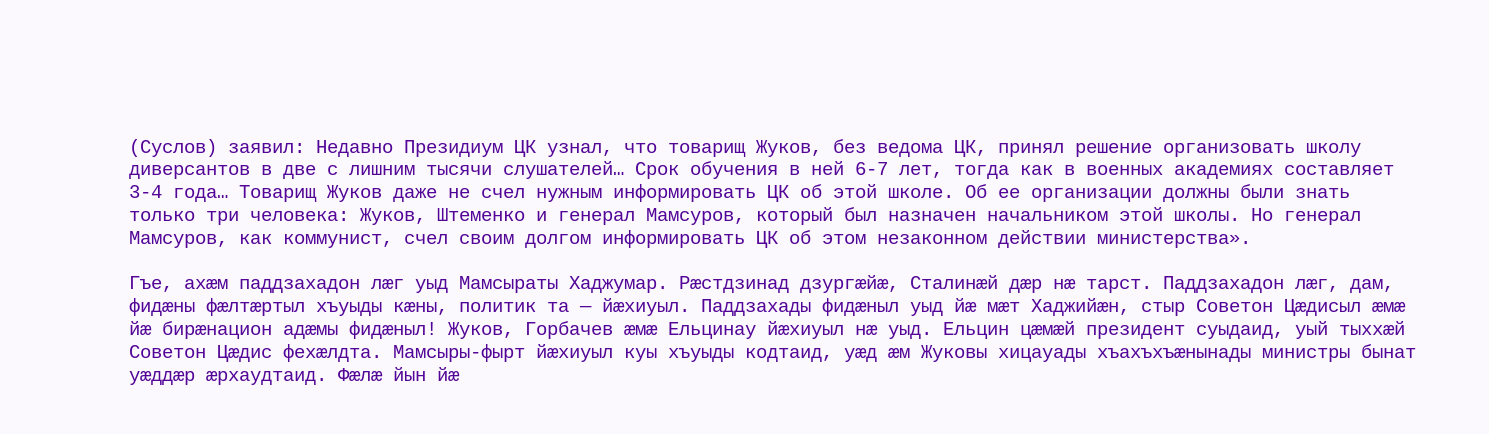(Суслов) заявил: Недавно Президиум ЦК узнал, что товарищ Жуков, без ведома ЦК, принял решение организовать школу диверсантов в две с лишним тысячи слушателей… Срок обучения в ней 6-7 лет, тогда как в военных академиях составляет 3-4 года… Товарищ Жуков даже не счел нужным информировать ЦК об этой школе. Об ее организации должны были знать только три человека: Жуков, Штеменко и генерал Мамсуров, который был назначен начальником этой школы. Но генерал Мамсуров, как коммунист, счел своим долгом информировать ЦК об этом незаконном действии министерства».

Гъе, ахæм паддзахадон лæг уыд Мамсыраты Хаджумар. Рæстдзинад дзургæйæ, Сталинæй дæр нæ тарст. Паддзахадон лæг, дам, фидæны фæлтæртыл хъуыды кæны, политик та — йæхиуыл. Паддзахады фидæныл уыд йæ мæт Хаджийæн, стыр Советон Цæдисыл æмæ йæ бирæнацион адæмы фидæныл! Жуков, Горбачев æмæ Ельцинау йæхиуыл нæ уыд. Ельцин цæмæй президент суыдаид, уый тыххæй Советон Цæдис фехæлдта. Мамсыры-фырт йæхиуыл куы хъуыды кодтаид, уæд æм Жуковы хицауады хъахъхъæнынады министры бынат уæддæр æрхаудтаид. Фæлæ йын йæ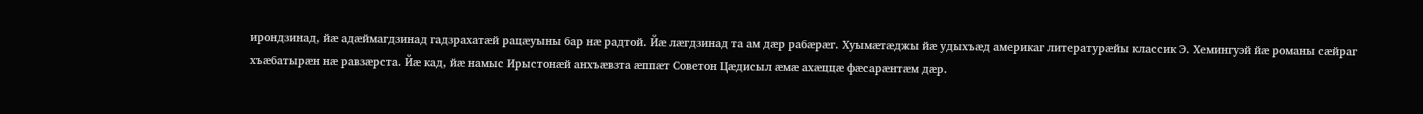ирондзинад, йæ адæймагдзинад гадзрахатæй рацæуыны бар нæ радтой. Йæ лæгдзинад та ам дæр рабæрæг. Хуымæтæджы йæ удыхъæд америкаг литературæйы классик Э. Хемингуэй йæ романы сæйраг хъæбатырæн нæ равзæрста. Йæ кад, йæ намыс Ирыстонæй анхъæвзта æппæт Советон Цæдисыл æмæ ахæццæ фæсарæнтæм дæр.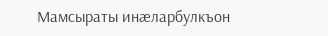Мамсыраты инæларбулкъон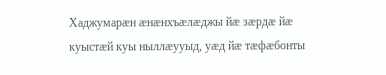Хаджумарæн æнæнхъæлæджы йæ зæрдæ йæ куыстæй куы ныллæууыд, уæд йæ тæфæбонты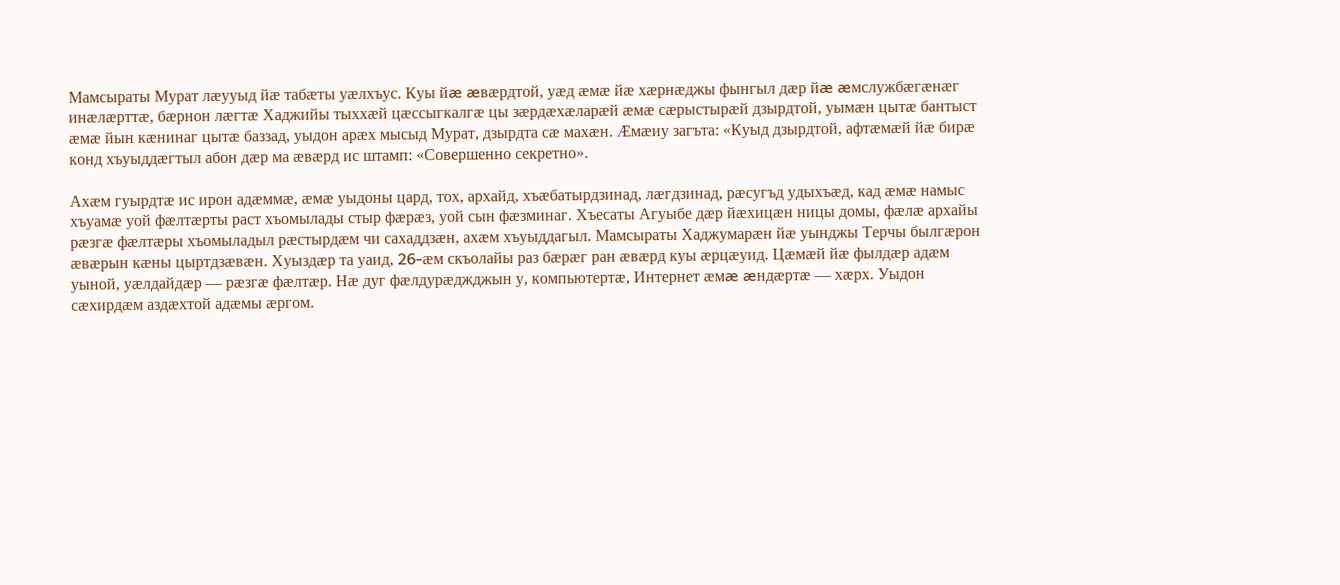Мамсыраты Мурат лæууыд йæ табæты уæлхъус. Куы йæ æвæрдтой, уæд æмæ йæ хæрнæджы фынгыл дæр йæ æмслужбæгæнæг инæлæрттæ, бæрнон лæгтæ Хаджийы тыххæй цæссыгкалгæ цы зæрдæхæларæй æмæ сæрыстырæй дзырдтой, уымæн цытæ бантыст æмæ йын кæнинаг цытæ баззад, уыдон арæх мысыд Мурат, дзырдта сæ махæн. Æмæиу загъта: «Куыд дзырдтой, афтæмæй йæ бирæ конд хъуыддæгтыл абон дæр ма æвæрд ис штамп: «Совершенно секретно».

Ахæм гуырдтæ ис ирон адæммæ, æмæ уыдоны цард, тох, архайд, хъæбатырдзинад, лæгдзинад, рæсугъд удыхъæд, кад æмæ намыс хъуамæ уой фæлтæрты раст хъомылады стыр фæрæз, уой сын фæзминаг. Хъесаты Агуыбе дæр йæхицæн ницы домы, фæлæ архайы рæзгæ фæлтæры хъомыладыл рæстырдæм чи сахаддзæн, ахæм хъуыддагыл. Мамсыраты Хаджумарæн йæ уынджы Терчы былгæрон æвæрын кæны цыртдзæвæн. Хуыздæр та уаид, 26-æм скъолайы раз бæрæг ран æвæрд куы æрцæуид. Цæмæй йæ фылдæр адæм уыной, уæлдайдæр — рæзгæ фæлтæр. Нæ дуг фæлдурæджджын у, компьютертæ, Интернет æмæ æндæртæ — хæрх. Уыдон сæхирдæм аздæхтой адæмы æргом.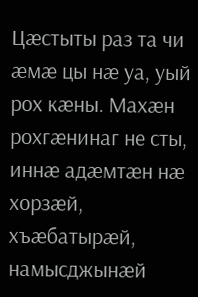Цæстыты раз та чи æмæ цы нæ уа, уый рох кæны. Махæн рохгæнинаг не сты, иннæ адæмтæн нæ хорзæй, хъæбатырæй, намысджынæй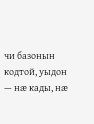чи базонын кодтой, уыдон — нæ кады, нæ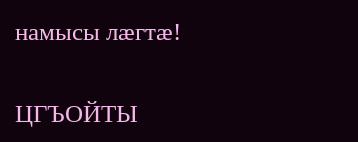намысы лæгтæ!

ЦГЪОЙТЫ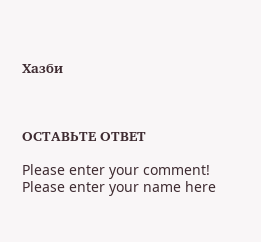Хазби



ОСТАВЬТЕ ОТВЕТ

Please enter your comment!
Please enter your name here